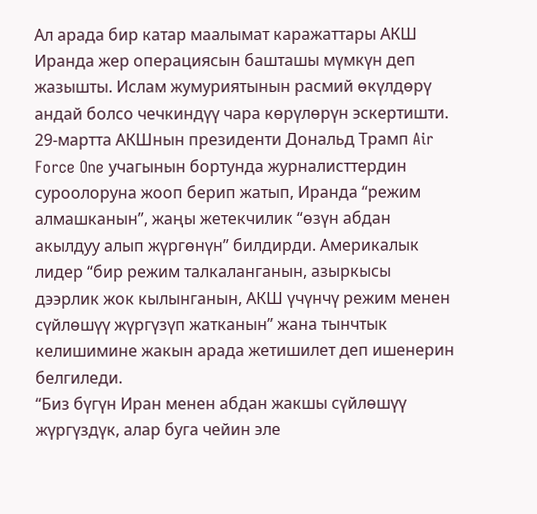Ал арада бир катар маалымат каражаттары АКШ Иранда жер операциясын башташы мүмкүн деп жазышты. Ислам жумуриятынын расмий өкүлдөрү андай болсо чечкиндүү чара көрүлөрүн эскертишти.
29-мартта АКШнын президенти Дональд Трамп Air Force One учагынын бортунда журналисттердин суроолоруна жооп берип жатып, Иранда “режим алмашканын”, жаңы жетекчилик “өзүн абдан акылдуу алып жүргөнүн” билдирди. Америкалык лидер “бир режим талкаланганын, азыркысы дээрлик жок кылынганын, АКШ үчүнчү режим менен сүйлөшүү жүргүзүп жатканын” жана тынчтык келишимине жакын арада жетишилет деп ишенерин белгиледи.
“Биз бүгүн Иран менен абдан жакшы сүйлөшүү жүргүздүк, алар буга чейин эле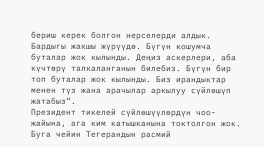бериш керек болгон нерселерди алдык. Бардыгы жакшы жүрүүдө. Бүгүн кошумча буталар жок кылынды. Деңиз аскерлери, аба күчтөрү талкаланганын билебиз. Бүгүн бир топ буталар жок кылынды. Биз ирандыктар менен түз жана арачылар аркылуу сүйлөшүп жатабыз”.
Президент тикелей сүйлөшүүлөрдүн чоо-жайына, ага ким катышканына токтолгон жок. Буга чейин Тегерандын расмий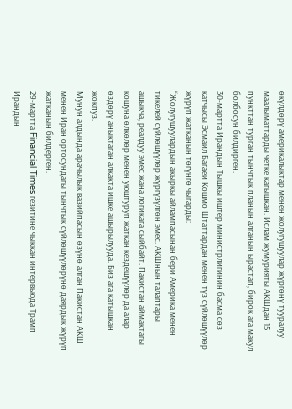өкүлдөрү америкалыктар менен жолугушуулар жүргөнү тууралуу маалыматтарды четке кагышкан. Ислам жумурияты АКШдан 15 пункттан турган тынчтык планын алганын ырастап, бирок ага макул болбосун билдирген.
30-мартта Ирандын Тышкы иштер министрлигинин басма сөз катчысы Эсмаил Багаеи Кошмо Штаттардан менен түз сүйлөшүүлөр жүрүп жатканын төгүнгө чыгарды:
“Жолугушуулардын акыркы айлампасынан бери Америка менен тикелей сүйлөшүүлөр жүргүзүлгөн эмес. АКШнын талаптары ашыкча, реалдуу эмес жана логикага сыйбайт. Пакистан аймактагы кошуна өлкөлөр менен уюштуруп жаткан кездешүүлөр да алар өздөрү аныктаган алкакта ишке ашырылууда. Биз ага катышкан жокпуз.
Мунун алдында арачылык вазийпасын өзүнө алган Пакистан АКШ менен Иран ортосундагы тынчтык сүйлөшүүлөрүнө даярдык жүрүп жатканын билдерген.
29-мартта Financial Times гезитине чыккан интервьюда Трамп Ирандын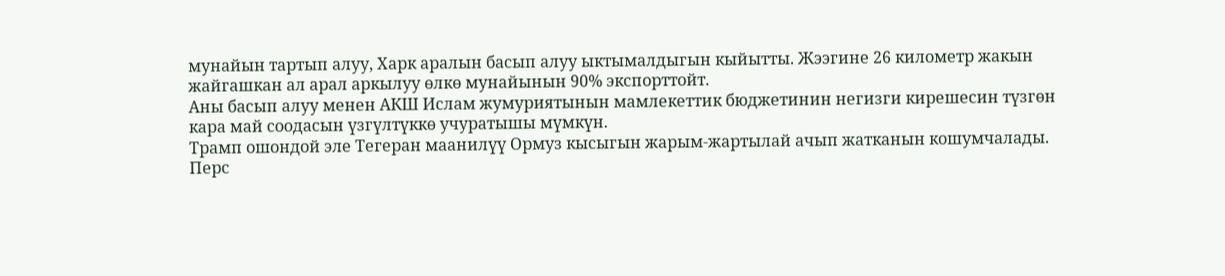мунайын тартып алуу, Харк аралын басып алуу ыктымалдыгын кыйытты. Жээгине 26 километр жакын жайгашкан ал арал аркылуу өлкө мунайынын 90% экспорттойт.
Аны басып алуу менен АКШ Ислам жумуриятынын мамлекеттик бюджетинин негизги кирешесин түзгөн кара май соодасын үзгүлтүккө учуратышы мүмкүн.
Трамп ошондой эле Тегеран маанилүү Ормуз кысыгын жарым-жартылай ачып жатканын кошумчалады.
Перс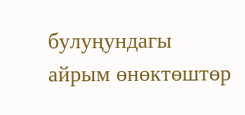булуңундагы айрым өнөктөштөр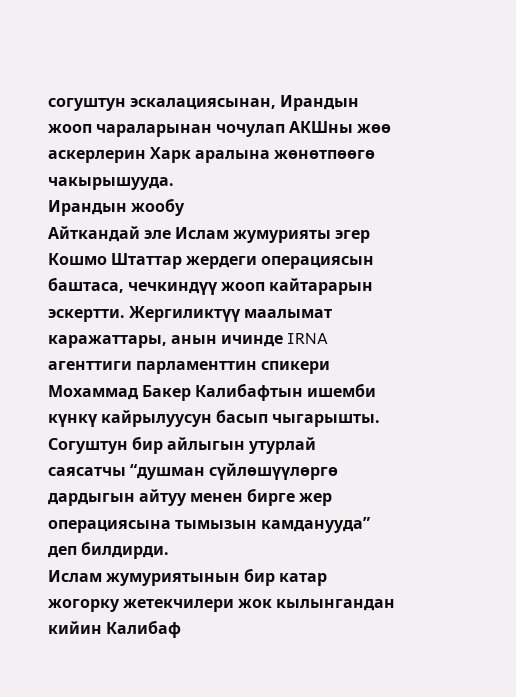согуштун эскалациясынан, Ирандын жооп чараларынан чочулап АКШны жөө аскерлерин Харк аралына жөнөтпөөгө чакырышууда.
Ирандын жообу
Айткандай эле Ислам жумурияты эгер Кошмо Штаттар жердеги операциясын баштаса, чечкиндүү жооп кайтарарын эскертти. Жергиликтүү маалымат каражаттары, анын ичинде IRNA агенттиги парламенттин спикери Мохаммад Бакер Калибафтын ишемби күнкү кайрылуусун басып чыгарышты. Согуштун бир айлыгын утурлай саясатчы “душман сүйлөшүүлөргө дардыгын айтуу менен бирге жер операциясына тымызын камданууда” деп билдирди.
Ислам жумуриятынын бир катар жогорку жетекчилери жок кылынгандан кийин Калибаф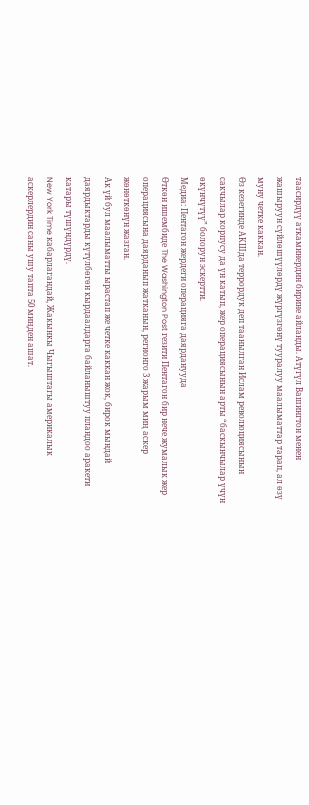таасирдүү аткаминердин бирине айланды. Атүгүл Вашингтон менен жашыруун сүйлөшүүлөрдү жүргүзгөнү тууралуу маалыматтар тарап, ал өзү муну четке каккан.
Өз кезегинде АКШда террордук деп таанылган Ислам революциясынын сакчылар корпусу да үн катып, жер операциясынын арты “баскынчылар үчүн өкүнчүтүү” болорун эскертти.
Медиа: Пентагон жердеги операцияга даярданууда
Өткөн ишембиде The Washington Post гезити Пентагон бир нече жумалык жер операциясына даярданып жатканын, регионго 3 жарым миң аскер жөнөткөнүн жазган.
Ак үй бул маалыматты ырастап же четке каккан жок, бирок мындай даярдыктарды күтүлбөгөн кырдаалдарга байланыштуу пландоо аракети катары түшүндүрдү.
New York Time кабарлагандай, Жакынкы Чыгыштагы америкалык аскерлердин саны ушу тапта 50 миңден ашат.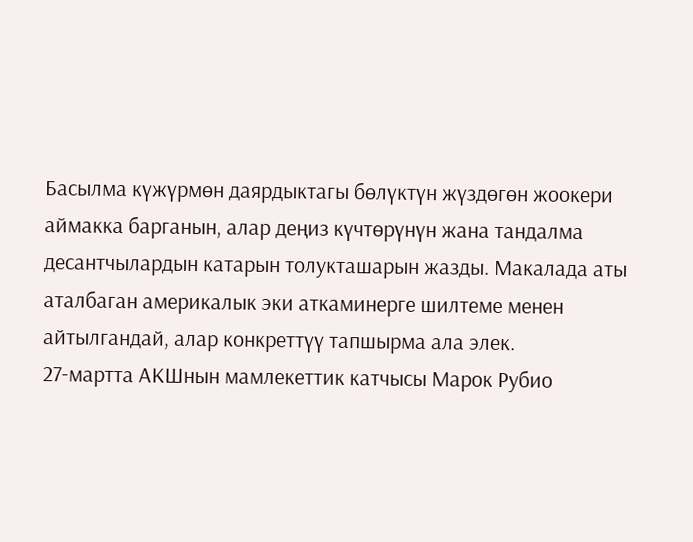Басылма күжүрмөн даярдыктагы бөлүктүн жүздөгөн жоокери аймакка барганын, алар деңиз күчтөрүнүн жана тандалма десантчылардын катарын толукташарын жазды. Макалада аты аталбаган америкалык эки аткаминерге шилтеме менен айтылгандай, алар конкреттүү тапшырма ала элек.
27-мартта АКШнын мамлекеттик катчысы Марок Рубио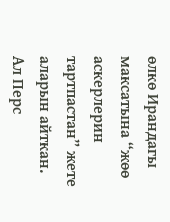өлкө Ирандагы максатына “жөө аскерлерин тартпастан” жете аларын айткан. Ал Перс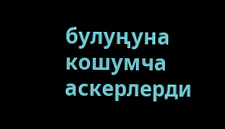булуңуна кошумча аскерлерди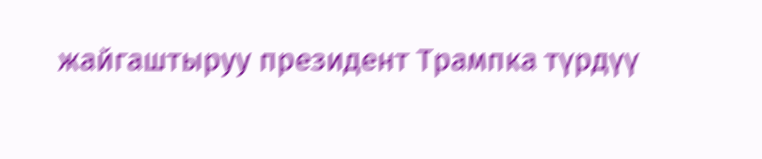жайгаштыруу президент Трампка түрдүү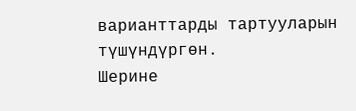варианттарды тартууларын түшүндүргөн.
Шерине